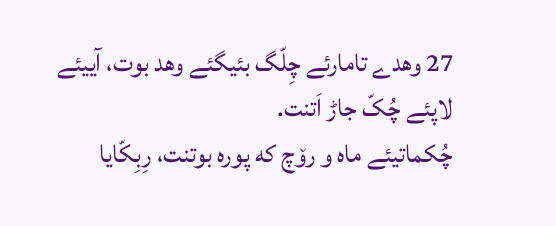27 وهدے تامارئے چِلّگ بئیگئے وهد بوت، آییئے لاپئے چُکّ جاڑ اَتنت.
چُکماتیئے ماه و رۆچ که پوره بوتنت، رِبِکّایا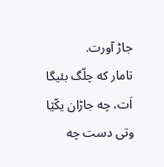جاڑ آورت.
تامار که چلّگ بئیگا اَت، چه جاڑان یکّێا وتی دست چه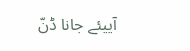آییئے جانا ڈنّ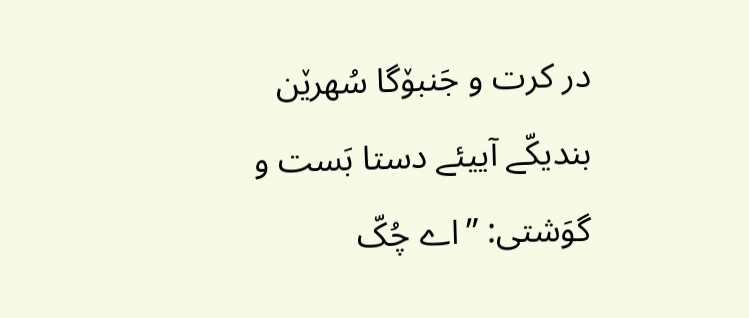در کرت و جَنبۆگا سُهرێن بندیکّے آییئے دستا بَست و گوَشتی: ”اے چُکّ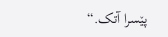پێسرا آتک.“